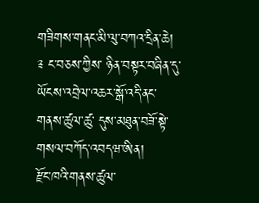གཟིགས་གནང་མི་ལུ་བཀའ་དྲིན་ཆེ།
༉ ང་བཅས་ཀྱིས་ ཉིན་བསྟར་བཞིན་དུ་
ཡོངས་འབྲེལ་འཆར་སྒོ་འདི་ནང་
གནས་ཚུལ་ཚུ་ དུས་མཐུན་བཟོ་སྟེ་ གསལ་བཀོད་འབདཝ་ཨིན།
རྫོང་ཁའི་གནས་ཚུལ་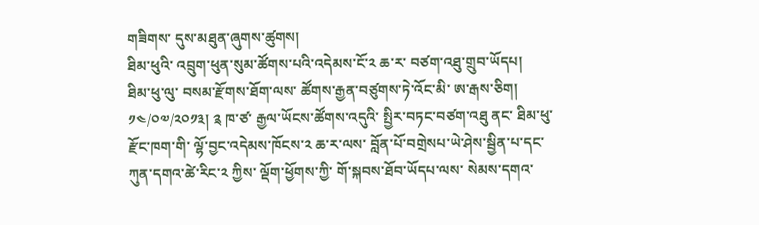གཟིགས་ དུས་མཐུན་ཞུགས་ཚུགས།
ཐིམ་ཕུའི་ འབྲུག་ཕུན་སུམ་ཚོགས་པའི་འདེམས་ངོ་༢ ཆ་ར་ བཙག་འཐུ་གྲུབ་ཡོདཔ།
ཐིམ་ཕུ་ལུ་ བསམ་རྫོགས་ཐོག་ལས་ ཚོགས་རྒྱན་བཙུགས་ཏེ་འོང་མི་ ཨ་རྒས་ཅིག།
༡༤/༠༧/༢༠༡༣། ༉ ཁ་ཙ་ རྒྱལ་ཡོངས་ཚོགས་འདུའི་ སྤྱིར་བཏང་བཙག་འཐུ ནང་ ཐིམ་ཕུ་རྫོང་ཁག་གི་ ལྷོ་བྱང་འདེམས་ཁོངས་༢ ཆ་ར་ལས་ བློན་པོ་བགྲེསཔ་ཡེ་ཤེས་སྦྱིན་པ་དང་ ཀུན་དགའ་ཚེ་རིང་༢ ཀྱིས་ ལྡོག་ཕྱོགས་ཀྱི་ གོ་སྐབས་ཐོབ་ཡོདཔ་ལས་ སེམས་དགའ་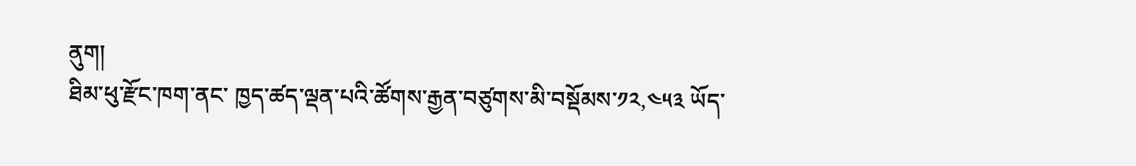ནུག།
ཐིམ་ཕུ་རྫོང་ཁག་ནང་ ཁྱད་ཚད་ལྡན་པའི་ཚོགས་རྒྱན་བཙུགས་མི་བསྡོམས་༡༢,༤༥༣ ཡོད་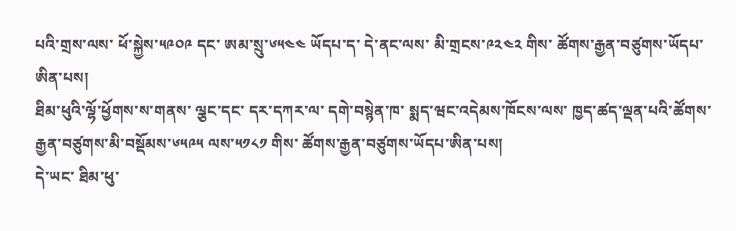པའི་གྲས་ལས་ ཕོ་སྐྱེས་༥༩༠༩ དང་ ཨམ་སྲུ་༦༥༤༤ ཡོདཔ་ད་ དེ་ནང་ལས་ མི་གྲངས་༩༢༤༢ གིས་ ཚོགས་རྒྱན་བཙུགས་ཡོདཔ་ཨིན་པས།
ཐིམ་ཕུའི་ལྷོ་ཕྱོགས་ས་གནས་ ལྕང་དང་ དར་དཀར་ལ་ དགེ་བསྙེན་ཁ་ སྨད་ཝང་འདེམས་ཁོངས་ལས་ ཁྱད་ཚད་ལྡན་པའི་ཚོགས་རྒྱན་བཙུགས་མི་བསྡོམས་༦༥༩༥ ལས་༥༡༨༡ གིས་ ཚོགས་རྒྱན་བཙུགས་ཡོདཔ་ཨིན་པས།
དེ་ཡང་ ཐིམ་ཕུ་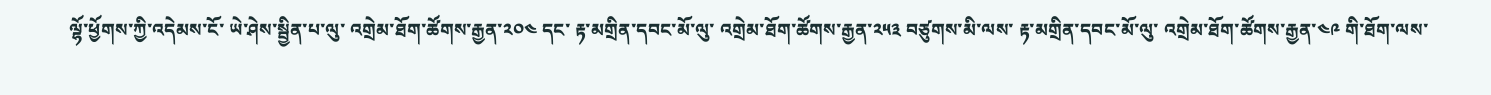ལྷོ་ཕྱོགས་ཀྱི་འདེམས་ངོ་ ཡེ་ཤེས་སྦྱིན་པ་ལུ་ འགྲེམ་ཐོག་ཚོགས་རྒྱན་༢༠༤ དང་ རྟ་མགྲིན་དབང་མོ་ལུ་ འགྲེམ་ཐོག་ཚོགས་རྒྱན་༢༥༣ བཙུགས་མི་ལས་ རྟ་མགྲིན་དབང་མོ་ལུ་ འགྲེམ་ཐོག་ཚོགས་རྒྱན་༤༩ གི་ཐོག་ལས་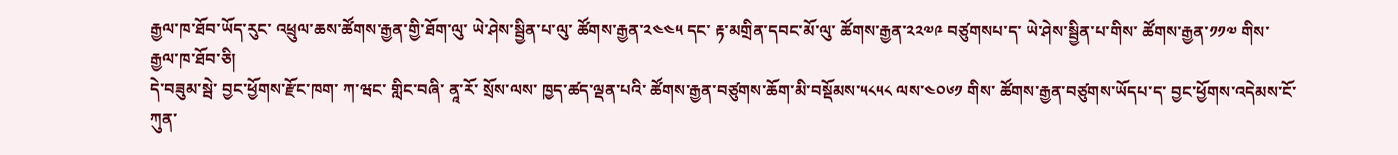རྒྱལ་ཁ་ཐོབ་ཡོད་རུང་ འཕྲུལ་ཆས་ཚོགས་རྒྱན་གྱི་ཐོག་ལུ་ ཡེ་ཤེས་སྦྱིན་པ་ལུ་ ཚོགས་རྒྱན་༢༤༤༥ དང་ རྟ་མགྲིན་དབང་མོ་ལུ་ ཚོགས་རྒྱན་༢༢༧༩ བཙུགསཔ་ད་ ཡེ་ཤེས་སྦྱིན་པ་གིས་ ཚོགས་རྒྱན་༡༡༧ གིས་ རྒྱལ་ཁ་ཐོབ་ཅི།
དེ་བཟུམ་སྦེ་ བྱང་ཕྱོགས་རྫོང་ཁག་ ཀ་ཝང་ གླིང་བཞི་ ནཱ་རོ་ སྲོས་ལས་ ཁྱད་ཚད་ལྡན་པའི་ ཚོགས་རྒྱན་བཙུགས་ཆོག་མི་བསྡོམས་༥༨༥༨ ལས་༤༠༦༡ གིས་ ཚོགས་རྒྱན་བཙུགས་ཡོདཔ་ད་ བྱང་ཕྱོགས་འདེམས་ངོ་ ཀུན་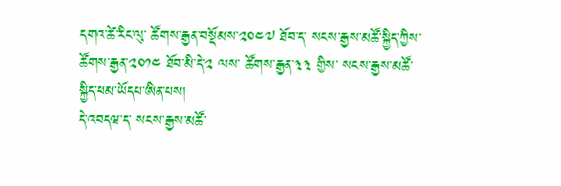དགའ་ཚེ་རིང་ལུ་ ཚོགས་རྒྱན་བསྡོམས་༢༠༤༧ ཐོབ་ད་ སངས་རྒྱས་མཚོ་སྐྱིད་ཀྱིས་ ཚོགས་རྒྱན་༢༠༡༤ ཐོབ་མི་དེ་༢ ལས་ ཚོགས་རྒྱན་༣༣ གྱིས་ སངས་རྒྱས་མཚོ་སྐྱིད་ཕམ་ཡོདཔ་ཨིན་པས།
དེ་འབདཝ་ད་ སངས་རྒྱས་མཚོ་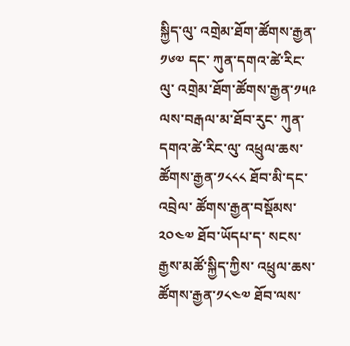སྐྱིད་ལུ་ འགྲེམ་ཐོག་ཚོགས་རྒྱན་༡༦༧ དང་ ཀུན་དགའ་ཚེ་རིང་ལུ་ འགྲེམ་ཐོག་ཚོགས་རྒྱན་༡༥༩ ལས་བརྒལ་མ་ཐོབ་རུང་ ཀུན་དགའ་ཚེ་རིང་ལུ་ འཕྲུལ་ཆས་ཚོགས་རྒྱན་༡༨༨༨ ཐོབ་མི་དང་འབྲེལ་ ཚོགས་རྒྱན་བསྡོམས་༢༠༤༧ ཐོབ་ཡོདཔ་ད་ སངས་རྒྱས་མཚོ་སྐྱིད་ཀྱིས་ འཕྲུལ་ཆས་ཚོགས་རྒྱན་༡༨༤༧ ཐོབ་ལས་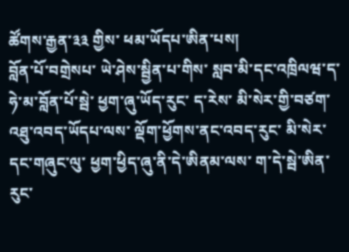ཚོགས་རྒྱན་༣༣ གྱིས་ ཕམ་ཡོདཔ་ཨིན་པས།
བློན་པོ་བགྲེསཔ་ ཡེ་ཤེས་སྦྱིན་པ་གིས་ སླབ་མི་དང་འཁྲིལཝ་ད་ ཧེ་མ་བློན་པོ་སྦེ་ ཕྱག་ཞུ་ཡོད་རུང་ ད་རེས་ མི་སེར་གྱི་བཙག་འཐུ་འབད་ཡོདཔ་ལས་ ལྡོག་ཕྱོགས་ནང་འབད་རུང་ མི་སེར་དང་གཞུང་ལུ་ ཕྱག་ཕྱིད་ཞུ་ནི་དེ་ཨིནམ་ལས་ ག་དེ་སྦེ་ཨིན་རུང་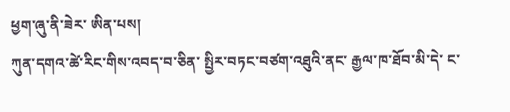ཕྱག་ཞུ་ནི་ཟེར་ ཨིན་པས།
ཀུན་དགའ་ཚེ་རིང་གིས་འབད་བ་ཅིན་ སྤྱིར་བཏང་བཙག་འཐུའི་ནང་ རྒྱལ་ཁ་ཐོབ་མི་དེ་ ང་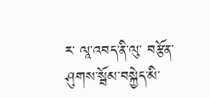ར་ ལཱ་འབད་ནི་ལུ་ བརྩོན་ཤུགས་སྦོམ་བསྐྱེད་མི་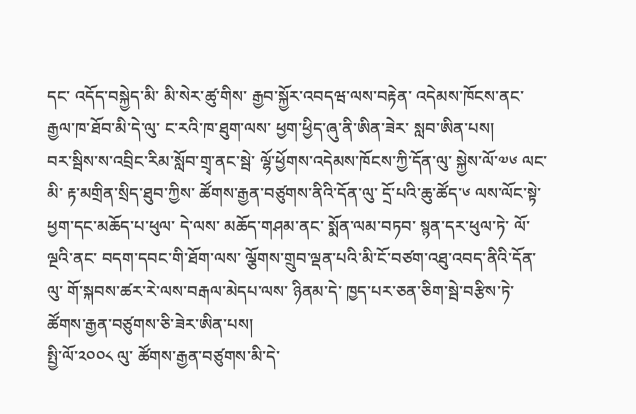དང་ འདོད་བསྐྱེད་མི་ མི་སེར་ཚུ་གིས་ རྒྱབ་སྐྱོར་འབདཝ་ལས་བརྟེན་ འདེམས་ཁོངས་ནང་རྒྱལ་ཁ་ཐོབ་མི་དེ་ལུ་ ང་རའི་ཁ་ཐུག་ལས་ ཕྱག་ཕྱིད་ཞུ་ནི་ཨིན་ཟེར་ སླབ་ཨིན་པས།
བར་སྦིས་ས་འབྲིང་རིམ་སློབ་གྲྭ་ནང་སྦེ་ ལྷོ་ཕྱོགས་འདེམས་ཁོངས་ཀྱི་དོན་ལུ་ སྐྱེས་ལོ་༧༦ ལང་མི་ རྟ་མགྲིན་སྲིད་ཐུབ་ཀྱིས་ ཚོགས་རྒྱན་བཙུགས་ནིའི་དོན་ལུ་ དྲོ་པའི་ཆུ་ཚོད་༦ ལས་ལོང་སྟེ་ ཕྱག་དང་མཆོད་པ་ཕུལ་ དེ་ལས་ མཆོད་གཤམ་ནང་ སྨོན་ལམ་བཏབ་ སྙན་དར་ཕུལ་ཏེ་ ལོ་ལྔའི་ནང་ བདག་དབང་གི་ཐོག་ལས་ ལྕོགས་གྲུབ་ལྡན་པའི་མི་ངོ་བཙག་འཐུ་འབད་ནིའི་དོན་ལུ་ གོ་སྐབས་ཚར་རེ་ལས་བརྒལ་མེདཔ་ལས་ ཉིནམ་དེ་ ཁྱད་པར་ཅན་ཅིག་སྦེ་བརྩིས་ཏེ་ ཚོགས་རྒྱན་བཙུགས་ཅི་ཟེར་ཨིན་པས།
སྤྱི་ལོ་༢༠༠༨ ལུ་ ཚོགས་རྒྱན་བཙུགས་མི་དེ་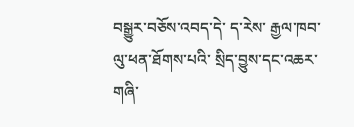བསྒྱུར་བཅོས་འབད་དེ་ ད་རེས་ རྒྱལ་ཁབ་ལུ་ཕན་ཐོགས་པའི་ སྲིད་བྱུས་དང་འཆར་གཞི་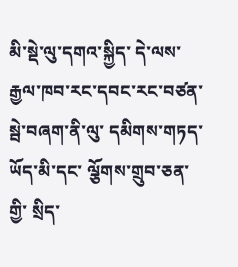མི་སྡེ་ལུ་དགའ་སྐྱིད་ དེ་ལས་ རྒྱལ་ཁབ་རང་དབང་རང་བཙན་སྦེ་བཞག་ནི་ལུ་ དམིགས་གཏད་ཡོད་མི་དང་ ལྕོགས་གྲུབ་ཅན་གྱི་ སྲིད་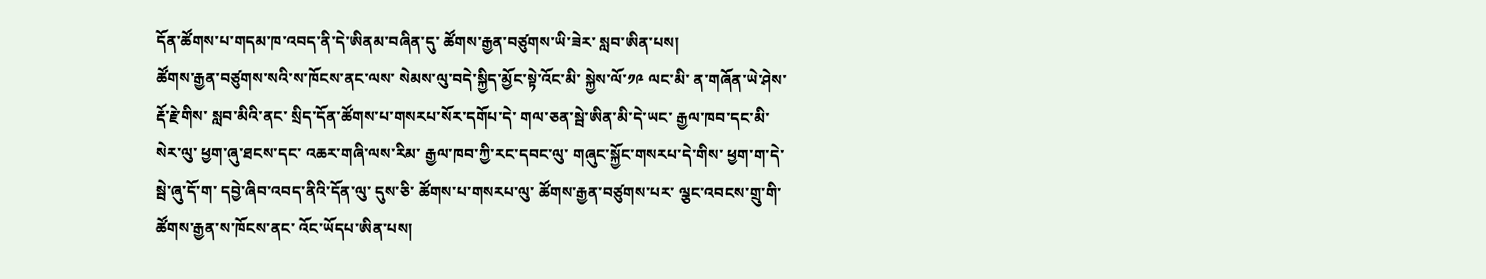དོན་ཚོགས་པ་གདམ་ཁ་འབད་ནི་དེ་ཨིནམ་བཞིན་དུ་ ཚོགས་རྒྱན་བཙུགས་ཡི་ཟེར་ སླབ་ཨིན་པས།
ཚོགས་རྒྱན་བཙུགས་སའི་ས་ཁོངས་ནང་ལས་ སེམས་ལུ་བདེ་སྐྱིད་མྱོང་སྟེ་འོང་མི་ སྐྱེས་ལོ་༡༩ ལང་མི་ ན་གཞོན་ཡེ་ཤེས་རྡོ་རྗེ་གིས་ སླབ་མིའི་ནང་ སྲིད་དོན་ཚོགས་པ་གསརཔ་སོར་དགོཔ་དེ་ གལ་ཅན་སྦེ་ཨིན་མི་དེ་ཡང་ རྒྱལ་ཁབ་དང་མི་སེར་ལུ་ ཕྱག་ཞུ་ཐངས་དང་ འཆར་གཞི་ལས་རིམ་ རྒྱལ་ཁབ་ཀྱི་རང་དབང་ལུ་ གཞུང་སྐྱོང་གསརཔ་དེ་གིས་ ཕྱག་ག་དེ་སྦེ་ཞུ་དོ་ག་ དབྱེ་ཞིབ་འབད་ནིའི་དོན་ལུ་ དུས་ཅི་ ཚོགས་པ་གསརཔ་ལུ་ ཚོགས་རྒྱན་བཙུགས་པར་ ལྕང་འབངས་གྲུ་གི་ ཚོགས་རྒྱན་ས་ཁོངས་ནང་ འོང་ཡོདཔ་ཨིན་པས།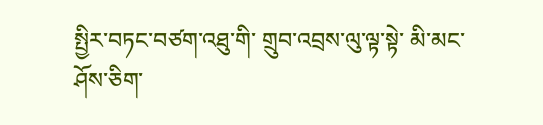སྤྱིར་བཏང་བཙག་འཐུ་གི་ གྲུབ་འབྲས་ལུ་ལྟ་སྟེ་ མི་མང་ཤོས་ཅིག་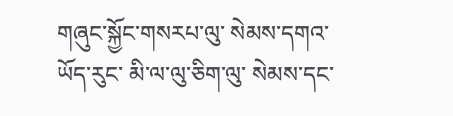གཞུང་སྐྱོང་གསརཔ་ལུ་ སེམས་དགའ་ཡོད་རུང་ མི་ལ་ལུ་ཅིག་ལུ་ སེམས་དང་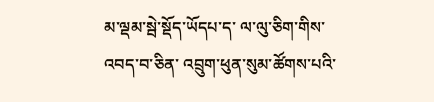མ་ལྡམ་སྦེ་སྡོད་ཡོདཔ་ད་ ལ་ལུ་ཅིག་གིས་འབད་བ་ཅིན་ འབྲུག་ཕུན་སུམ་ཚོགས་པའི་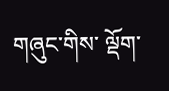གཞུང་གིས་ ལྡོག་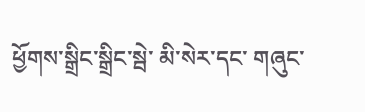ཕྱོགས་སྒྲིང་སྒྲིང་སྦེ་ མི་སེར་དང་ གཞུང་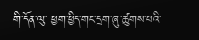གི་དོན་ལུ་ ཕྱག་ཕྱིད་གང་དྲག་ཞུ་ཚུགས་པའི་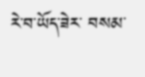རེ་བ་ཡོད་ཟེར་ བསམ་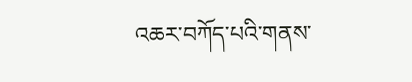འཆར་བཀོད་པའི་གནས་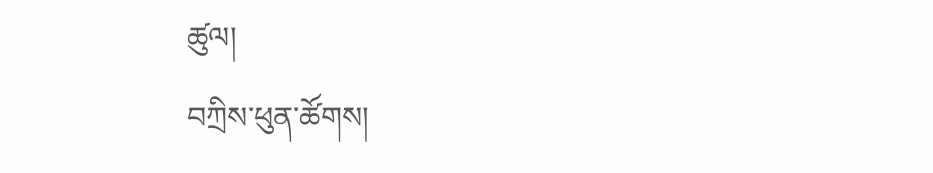ཚུལ།
བཀྲིས་ཕུན་ཚོགས།